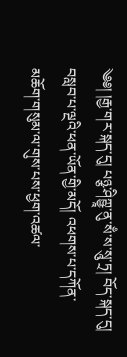༄༅། །རྒྱ་གར་སྐད་དུ། པཉྩ་ཤིཀྵྱཱ་ནུ་སྃ་ས་སཱུ་ཏྲ། བོད་སྐད་དུ། བསླབ་པ་ལྔའི་ཕན་ཡོན་གྱི་མདོ། འཕགས་པ་དཀོན་མཆོག་གསུམ་ལ་གུས་པས་ཕྱག་འཚལ་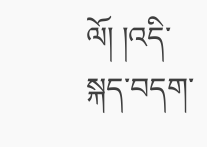ལོ། །འདི་སྐད་བདག་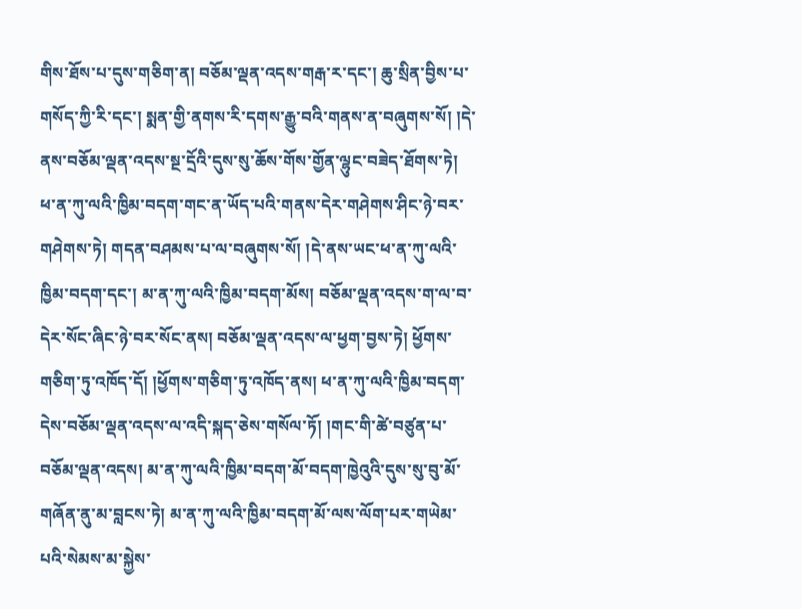གིས་ཐོས་པ་དུས་གཅིག་ན། བཅོམ་ལྡན་འདས་གརྒ་ར་དང་། ཆུ་སྲིན་བྱིས་པ་གསོད་ཀྱི་རི་དང་། སྨན་གྱི་ནགས་རི་དགས་རྒྱུ་བའི་གནས་ན་བཞུགས་སོ། །དེ་ནས་བཅོམ་ལྡན་འདས་སྔ་དྲོའི་དུས་སུ་ཆོས་གོས་གྱོན་ལྷུང་བཟེད་ཐོགས་ཏེ། ཕ་ན་ཀུ་ལའི་ཁྱིམ་བདག་གང་ན་ཡོད་པའི་གནས་དེར་གཤེགས་ཤིང་ཉེ་བར་གཤེགས་ཏེ། གདན་བཤམས་པ་ལ་བཞུགས་སོ། །དེ་ནས་ཡང་ཕ་ན་ཀུ་ལའི་ཁྱིམ་བདག་དང་། མ་ན་ཀུ་ལའི་ཁྱིམ་བདག་མོས། བཅོམ་ལྡན་འདས་ག་ལ་བ་དེར་སོང་ཞིང་ཉེ་བར་སོང་ནས། བཅོམ་ལྡན་འདས་ལ་ཕྱག་བྱས་ཏེ། ཕྱོགས་གཅིག་ཏུ་འཁོད་དོ། །ཕྱོགས་གཅིག་ཏུ་འཁོད་ནས། ཕ་ན་ཀུ་ལའི་ཁྱིམ་བདག་དེས་བཅོམ་ལྡན་འདས་ལ་འདི་སྐད་ཅེས་གསོལ་ཏོ། །གང་གི་ཚེ་བཙུན་པ་བཅོམ་ལྡན་འདས། མ་ན་ཀུ་ལའི་ཁྱིམ་བདག་མོ་བདག་ཁྱེའུའི་དུས་སུ་བུ་མོ་གཞོན་ནུ་མ་བླངས་ཏེ། མ་ན་ཀུ་ལའི་ཁྱིམ་བདག་མོ་ལས་ལོག་པར་གཡེམ་པའི་སེམས་མ་སྐྱེས་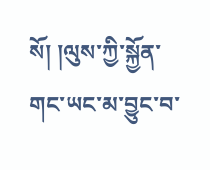སོ། །ལུས་ཀྱི་སྐྱོན་གང་ཡང་མ་བྱུང་བ་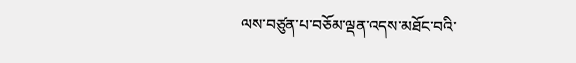ལས་བཙུན་པ་བཅོམ་ལྡན་འདས་མཐོང་བའི་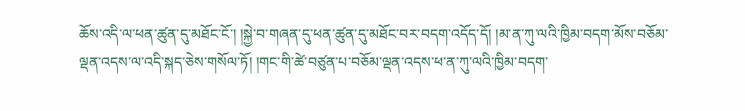ཆོས་འདི་ལ་ཕན་ཚུན་དུ་མཐོང་ངོ་། །སྐྱེ་བ་གཞན་དུ་ཕན་ཚུན་དུ་མཐོང་བར་བདག་འདོད་དོ། །མ་ན་ཀུ་ལའི་ཁྱིམ་བདག་མོས་བཅོམ་ལྡན་འདས་ལ་འདི་སྐད་ཅེས་གསོལ་ཏོ། །གང་གི་ཚེ་བཙུན་པ་བཅོམ་ལྡན་འདས་ཕ་ན་ཀུ་ལའི་ཁྱིམ་བདག་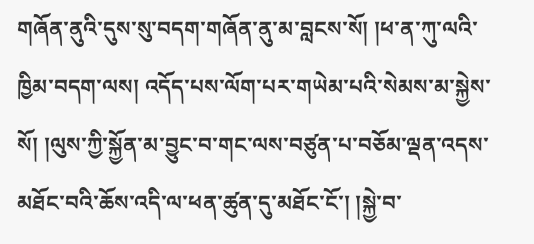གཞོན་ནུའི་དུས་སུ་བདག་གཞོན་ནུ་མ་བླངས་སོ། །ཕ་ན་ཀུ་ལའི་ཁྱིམ་བདག་ལས། འདོད་པས་ལོག་པར་གཡེམ་པའི་སེམས་མ་སྐྱེས་སོ། །ལུས་ཀྱི་སྐྱོན་མ་བྱུང་བ་གང་ལས་བཙུན་པ་བཅོམ་ལྡན་འདས་མཐོང་བའི་ཆོས་འདི་ལ་ཕན་ཚུན་དུ་མཐོང་ངོ་། །སྐྱེ་བ་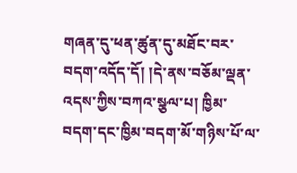གཞན་དུ་ཕན་ཚུན་དུ་མཐོང་བར་བདག་འདོད་དོ། །དེ་ནས་བཅོམ་ལྡན་འདས་ཀྱིས་བཀའ་སྩལ་པ། ཁྱིམ་བདག་དང་ཁྱིམ་བདག་མོ་གཉིས་པོ་ལ་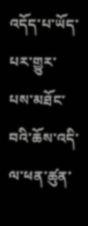འདོད་པ་ཡོད་པར་གྱུར་པས་མཐོང་བའི་ཆོས་འདི་ལ་ཕན་ཚུན་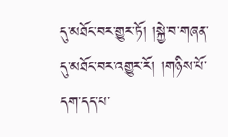དུ་མཐོང་བར་གྱུར་ཏོ། །སྐྱེ་བ་གཞན་དུ་མཐོང་བར་འགྱུར་རོ། །གཉིས་པོ་དག་དད་པ་